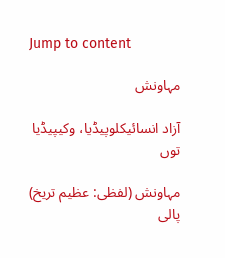Jump to content

مہاونش

آزاد انسائیکلوپیڈیا، وکیپیڈیا توں

مہاونش (لفظی: عظیم تریخ) پالی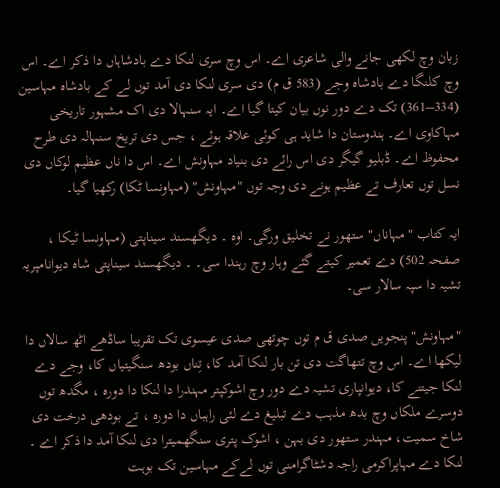زبان وچ لکھی جانے والی شاعری اے۔ اس وچ سری لنکا دے بادشاہاں دا ذکر اے۔ اس وچ کلنگا دے بادشاہ وجے (583 ق م) دی سری لنکا دی آمد توں لے کے بادشاہ مہاسین (334–361) تک دے دور نوں بیان کیتا گیا اے۔ ایہ سنہالا دی اک مشہور تاریخی مہاکاوی اے۔ ہندوستان دا شاید ہی کوئی علاقہ ہوئے ، جس دی تریخ سنہالہ دی طرح محفوظ اے۔ ڈبلیو گیگر دی اس رائے دی بنیاد مہاونش اے۔ اس دا ناں عظیم لوکاں دی نسل توں تعارف تے عظیم ہونے دی وجہ توں "مہاونش" (مہاونسا ٹکا) رکھیا گیا۔

ایہ کتاب "مہاناں" ستھور نے تخلیق ورگی۔ اوہ ۔ دیگھسند سیناپتی (مہاونسا ٹیکا ، صفحہ 502) دے تعمیر کیتے گئے وہار وچ رہندا سی۔ ۔ دیگھسند سیناپتی شاہ دیوانامپریہ تشیہ دا سپہ سالار سی۔

"مہاونش" پنجويں صدی ق م توں چوتھی صدی عیسوی تک تقریبا ساڈھے اٹھ سالاں دا لیکھا اے۔ اس وچ تتھاگت دی تن بار لنکا آمد کا، تِناں بودھ سنگیتیاں کا، وجے دے لنکا جیتنے کا، دیوانپاری تشیہ دے دور وچ اشوکپتر مہندرا دا لنکا دا دورہ ، مگدھ توں دوسرے ملکاں وچ بدھ مذہب دے تبلیغ دے لئی راہباں دا دورہ ، تے بودھی درخت دی شاخ سمیت، مہندر ستھور دی بہن ، اشوک پتری سنگھمیترا دی لنکا آمد دا ذکر اے ۔ لنکا دے مہاپراکرمی راجہ دشٹاگرامنی توں لےکے مہاسین تک بوہت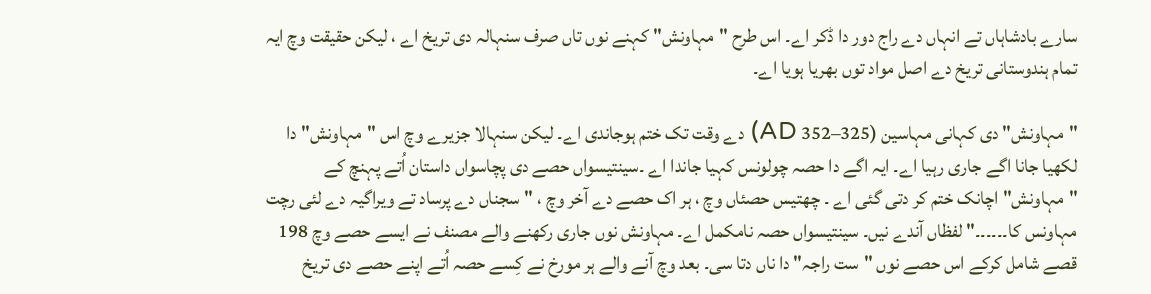سارے بادشاہاں تے انہاں دے راج دور دا ڈکر اے۔ اس طرح "مہاونش" کہنے نوں تاں صرف سنہالہ دی تریخ اے ، لیکن حقیقت وچ ایہ تمام ہندوستانی تریخ دے اصل مواد توں بھریا ہويا اے۔

"مہاونش" دی کہانی مہاسین (325–352 AD) دے وقت تک ختم ہوجاندی اے۔ لیکن سنہالا جزیرے وچ اس "مہاونش" دا لکھیا جانا اگے جاری رہیا اے۔ ایہ اگے دا حصہ چولونس کہیا جاندا اے ۔سینتیسواں حصے دی پچاسواں داستان اُتے پہنچ کے "مہاونش" اچانک ختم کر دتی گئی اے ۔ چھتیس حصئاں وچ ، ہر اک حصے دے آخر وچ ، "سجناں دے پرساد تے ویراگیہ دے لئی رچت مہاونس کا۔۔۔۔۔۔" لفظاں آندے نيں۔ سینتیسواں حصہ نامکمل اے۔ مہاونش نوں جاری رکھنے والے مصنف نے ايسے حصے وچ 198 قصے شامل کرکے اس حصے نوں "ست راجہ" دا ناں دتا سی۔ بعد وچ آنے والے ہر مورخ نے کِسے حصہ اُتے اپنے حصے دی تریخ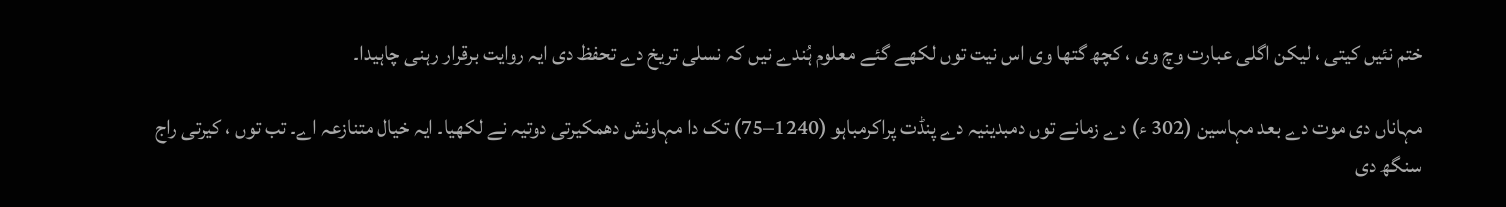ختم نئيں کيتی ، لیکن اگلی عبارت وچ وی ، کچھ گتھا وی اس نیت توں لکھے گئے معلوم ہُندے نيں کہ نسلی تریخ دے تحفظ دی ایہ روایت برقرار رہنی چاہیدا۔

مہاناں دی موت دے بعد مہاسین (302 ء) دے زمانے توں دمبدینیہ دے پنڈت پراکرمباہو (1240–75) تک دا مہاونش دھمکیرتی دوتیہ نے لکھیا۔ ایہ خیال متنازعہ اے۔ تب توں ، کیرتی راج سنگھ دی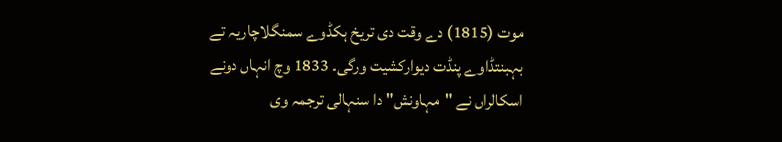موت (1815) دے وقت دی تریخ ہکڈوے سمنگلاچاریہ تے بہبنتڈاوے پنڈت دیوارکشیت ورگی۔ 1833 وچ انہاں دونے اسکالراں نے "مہاونش" دا سنہالی ترجمہ وی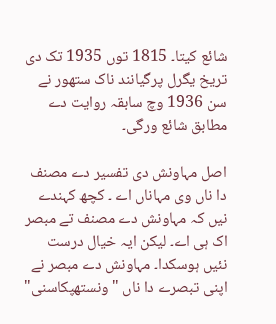شائع کیتا۔ 1815 توں 1935 تک دی تریخ یگرل پرگیانند ناک ستھور نے سن 1936 وچ سابقہ روایت دے مطابق شائع ورگی۔

اصل مہاونش دی تفسیر دے مصنف دا ناں وی مہاناں اے ۔ کچھ کہندے نيں کہ مہاونش دے مصنف تے مبصر اک ہی اے۔ لیکن ایہ خیال درست نئيں ہوسکدا۔ مہاونش دے مبصر نے اپنی تبصرے دا ناں "ونستھپکاسنی"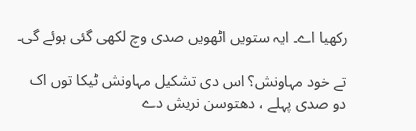رکھیا اے۔ ایہ ستويں اٹھويں صدی وچ لکھی گئی ہوئے گی۔

تے خود مہاونش؟ اس دی تشکیل مہاونش ٹیکا توں اک دو صدی پہلے ، دھتوسن نریش دے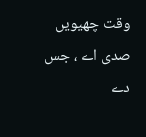وقت چھیويں صدی اے ، جس دے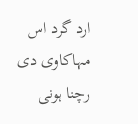ارد گرد اس مہاکاوی دی رچنا ہونی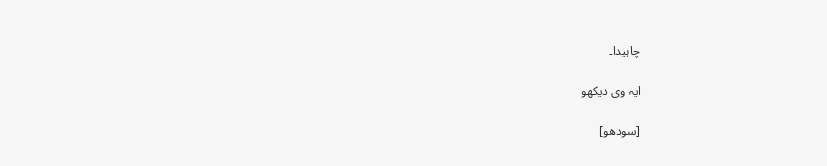چاہیدا۔

ایہ وی دیکھو

[سودھو]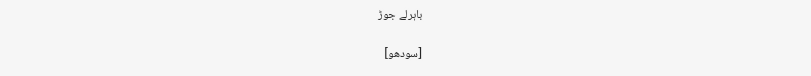باہرلے جوڑ

[سودھو]